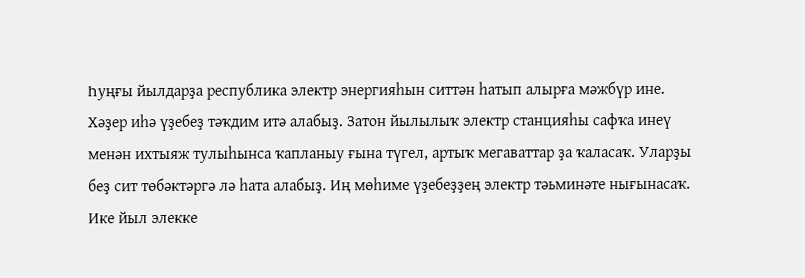Һуңғы йылдарҙа республика электр энергияһын ситтән һатып алырға мәжбүр ине. Хәҙер иһә үҙебеҙ тәҡдим итә алабыҙ. Затон йылылыҡ электр станцияһы сафҡа инеү менән ихтыяж тулыһынса ҡапланыу ғына түгел, артыҡ мегаваттар ҙа ҡаласаҡ. Уларҙы беҙ сит төбәктәргә лә һата алабыҙ. Иң мөһиме үҙебеҙҙең электр тәьминәте нығынасаҡ. Ике йыл элекке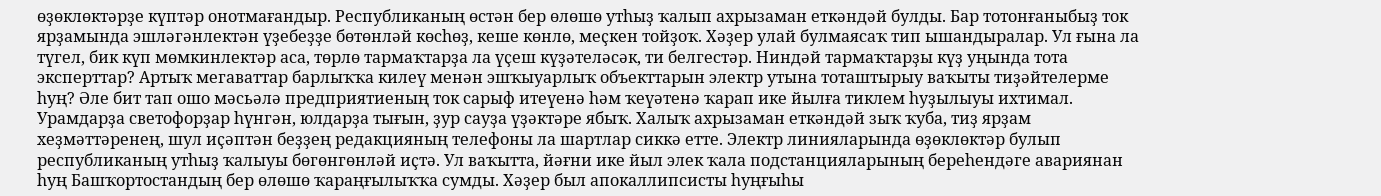өҙөклөктәрҙе күптәр онотмағандыр. Республиканың өстән бер өлөшө утһыҙ ҡалып ахрызаман еткәндәй булды. Бар тотонғаныбыҙ ток ярҙамында эшләгәнлектән үҙебеҙҙе бөтөнләй көсһөҙ, кеше көнлө, меҫкен тойҙоҡ. Хәҙер улай булмаясаҡ тип ышандыралар. Ул ғына ла түгел, бик күп мөмкинлектәр аса, төрлө тармаҡтарҙа ла үҫеш күҙәтеләсәк, ти белгестәр. Ниндәй тармаҡтарҙы күҙ уңында тота эксперттар? Артыҡ мегаваттар барлыҡҡа килеү менән эшҡыуарлыҡ объекттарын электр утына тоташтырыу ваҡыты тиҙәйтелерме һуң? Әле бит тап ошо мәсьәлә предприятиеның ток сарыф итеүенә һәм ҡеүәтенә ҡарап ике йылға тиклем һуҙылыуы ихтимал.
Урамдарҙа светофорҙар һүнгән, юлдарҙа тығын, ҙур сауҙа үҙәктәре ябыҡ. Халыҡ ахрызаман еткәндәй зыҡ ҡуба, тиҙ ярҙам хеҙмәттәренең, шул иҫәптән беҙҙең редакцияның телефоны ла шартлар сиккә етте. Электр линияларында өҙөклөктәр булып республиканың утһыҙ ҡалыуы бөгөнгөнләй иҫтә. Ул ваҡытта, йәғни ике йыл элек ҡала подстанцияларының береһендәге авариянан һуң Башҡортостандың бер өлөшө ҡараңғылыҡҡа сумды. Хәҙер был апокаллипсисты һуңғыһы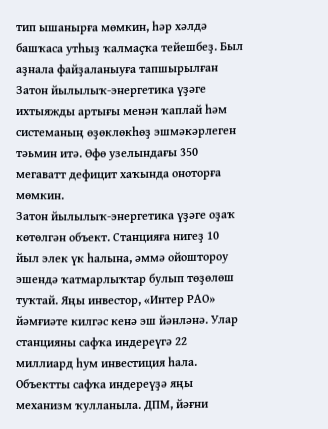тип ышанырға мөмкин, һәр хәлдә башҡаса утһыҙ ҡалмаҫҡа тейешбеҙ. Был аҙнала файҙаланыуға тапшырылған Затон йылылыҡ-энергетика үҙәге ихтыяжды артығы менән ҡаплай һәм системаның өҙөклөкһөҙ эшмәкәрлеген тәьмин итә. Өфө узелындағы 350 мегаватт дефицит хаҡында оноторға мөмкин.
Затон йылылыҡ-энергетика үҙәге оҙаҡ көтөлгән объект. Станцияға нигеҙ 10 йыл элек үк һалына, әммә ойоштороу эшендә ҡатмарлыҡтар булып төҙөлөш туҡтай. Яңы инвестор, «Интер РАО» йәмғиәте килгәс кенә эш йәнләнә. Улар станцияны сафҡа индереүгә 22 миллиард һум инвестиция һала. Объектты сафҡа индереүҙә яңы механизм ҡулланыла. ДПМ, йәғни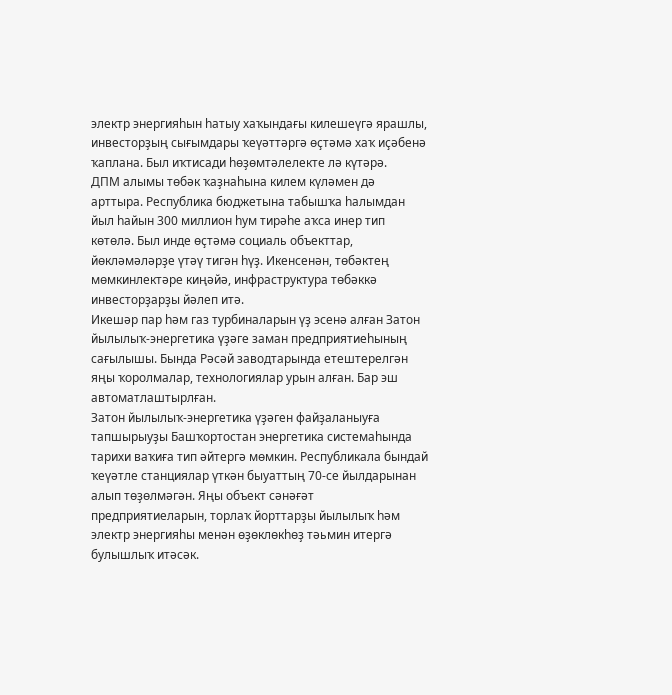электр энергияһын һатыу хаҡындағы килешеүгә ярашлы, инвесторҙың сығымдары ҡеүәттәргә өҫтәмә хаҡ иҫәбенә ҡаплана. Был иҡтисади һөҙөмтәлелекте лә күтәрә.
ДПМ алымы төбәк ҡаҙнаһына килем күләмен дә арттыра. Республика бюджетына табышҡа һалымдан йыл һайын 300 миллион һум тирәһе аҡса инер тип көтөлә. Был инде өҫтәмә социаль объекттар, йөкләмәләрҙе үтәү тигән һүҙ. Икенсенән, төбәктең мөмкинлектәре киңәйә, инфраструктура төбәккә инвесторҙарҙы йәлеп итә.
Икешәр пар һәм газ турбиналарын үҙ эсенә алған Затон йылылыҡ-энергетика үҙәге заман предприятиеһының сағылышы. Бында Рәсәй заводтарында етештерелгән яңы ҡоролмалар, технологиялар урын алған. Бар эш автоматлаштырлған.
Затон йылылыҡ-энергетика үҙәген файҙаланыуға тапшырыуҙы Башҡортостан энергетика системаһында тарихи ваҡиға тип әйтергә мөмкин. Республикала бындай ҡеүәтле станциялар үткән быуаттың 70-се йылдарынан алып төҙөлмәгән. Яңы объект сәнәғәт предприятиеларын, торлаҡ йорттарҙы йылылыҡ һәм электр энергияһы менән өҙөклөкһөҙ тәьмин итергә булышлыҡ итәсәк.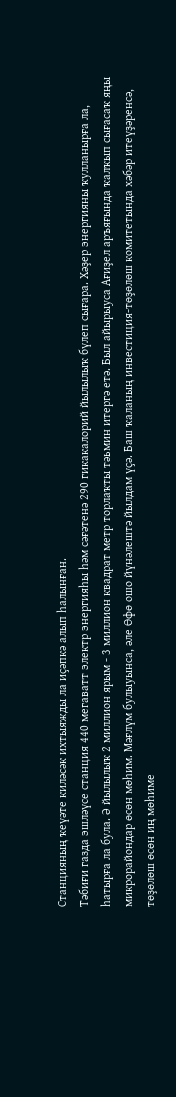Станцияның ҡеүәте киләсәк ихтыяжды ла иҫәпкә алып һалынған.
Тәбиғи газда эшләүсе станция 440 мегаватт электр энергияһы һәм сәғәтенә 290 гикакалорий йылылыҡ бүлеп сығара. Хәҙер энергияны ҡулланырға ла, һатырға ла була. Ә йылылыҡ 2 миллион ярым - 3 миллион квадрат метр торлаҡты тәьмин итергә етә. Был айырыуса Ағиҙел аръяғында ҡалҡып сығасаҡ яңы микрорайондар өсөн мөһим. Мәғлүм булыуынса, әле Өфө ошо йүнәлештә йылдам үҫә. Баш ҡаланың инвестиция-төҙөлөш комитетында хәбәр итеүҙәренсә, төҙөлөш өсөн иң мөһиме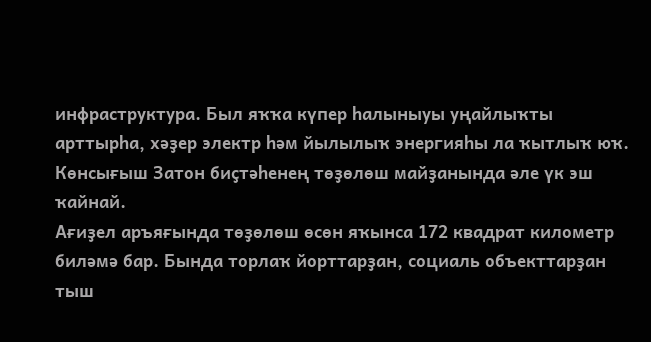инфраструктура. Был яҡҡа күпер һалыныуы уңайлыҡты арттырһа, хәҙер электр һәм йылылыҡ энергияһы ла ҡытлыҡ юҡ. Көнсығыш Затон биҫтәһенең төҙөлөш майҙанында әле үк эш ҡайнай.
Ағиҙел аръяғында төҙөлөш өсөн яҡынса 172 квадрат километр биләмә бар. Бында торлаҡ йорттарҙан, социаль объекттарҙан тыш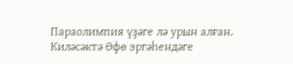Параолимпия үҙәге лә урын алған. Киләсәктә Өфө эргәһендәге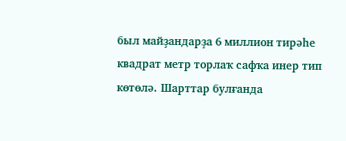был майҙандарҙа 6 миллион тирәһе квадрат метр торлаҡ сафҡа инер тип көтөлә. Шарттар булғанда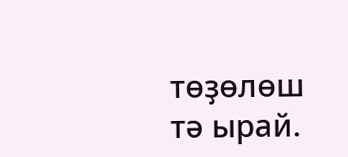төҙөлөш тә ырай.